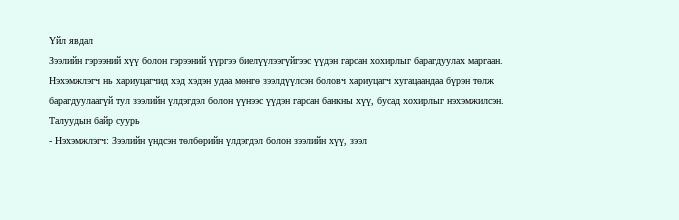Үйл явдал
Зээлийн гэрээний хүү болон гэрээний үүргээ биелүүлээгүйгээс үүдэн гарсан хохирлыг барагдуулах маргаан. Нэхэмжлэгч нь хариуцагчид хэд хэдэн удаа мөнгө зээлдүүлсэн боловч хариуцагч хугацаандаа бүрэн төлж барагдуулаагүй тул зээлийн үлдэгдэл болон үүнээс үүдэн гарсан банкны хүү, бусад хохирлыг нэхэмжилсэн.
Талуудын байр суурь
- Нэхэмжлэгч: Зээлийн үндсэн төлбөрийн үлдэгдэл болон зээлийн хүү, зээл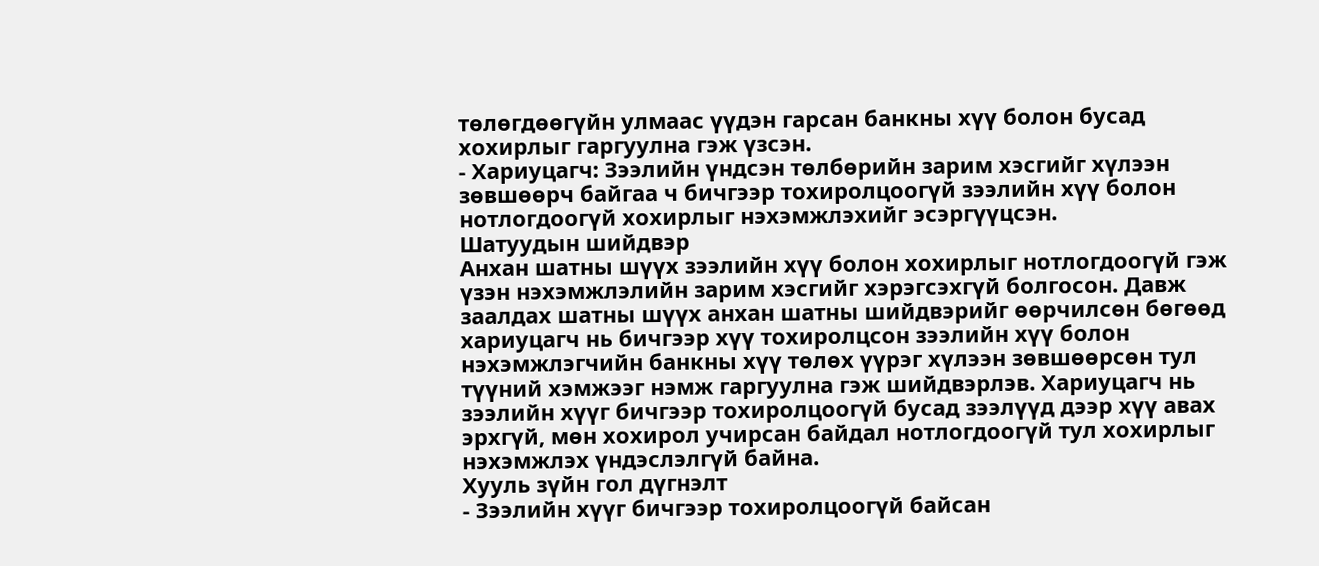төлөгдөөгүйн улмаас үүдэн гарсан банкны хүү болон бусад хохирлыг гаргуулна гэж үзсэн.
- Хариуцагч: Зээлийн үндсэн төлбөрийн зарим хэсгийг хүлээн зөвшөөрч байгаа ч бичгээр тохиролцоогүй зээлийн хүү болон нотлогдоогүй хохирлыг нэхэмжлэхийг эсэргүүцсэн.
Шатуудын шийдвэр
Анхан шатны шүүх зээлийн хүү болон хохирлыг нотлогдоогүй гэж үзэн нэхэмжлэлийн зарим хэсгийг хэрэгсэхгүй болгосон. Давж заалдах шатны шүүх анхан шатны шийдвэрийг өөрчилсөн бөгөөд хариуцагч нь бичгээр хүү тохиролцсон зээлийн хүү болон нэхэмжлэгчийн банкны хүү төлөх үүрэг хүлээн зөвшөөрсөн тул түүний хэмжээг нэмж гаргуулна гэж шийдвэрлэв. Хариуцагч нь зээлийн хүүг бичгээр тохиролцоогүй бусад зээлүүд дээр хүү авах эрхгүй, мөн хохирол учирсан байдал нотлогдоогүй тул хохирлыг нэхэмжлэх үндэслэлгүй байна.
Хууль зүйн гол дүгнэлт
- Зээлийн хүүг бичгээр тохиролцоогүй байсан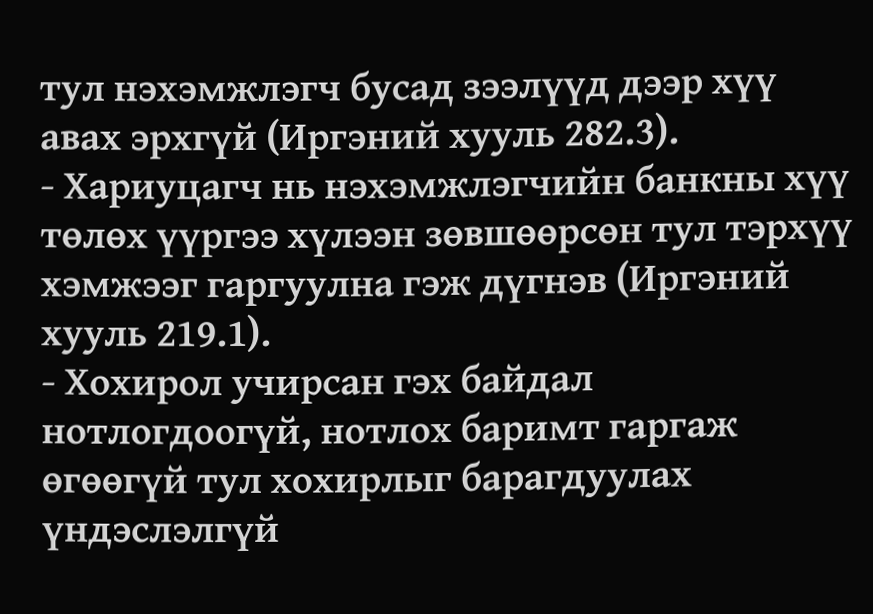тул нэхэмжлэгч бусад зээлүүд дээр хүү авах эрхгүй (Иргэний хууль 282.3).
- Хариуцагч нь нэхэмжлэгчийн банкны хүү төлөх үүргээ хүлээн зөвшөөрсөн тул тэрхүү хэмжээг гаргуулна гэж дүгнэв (Иргэний хууль 219.1).
- Хохирол учирсан гэх байдал нотлогдоогүй, нотлох баримт гаргаж өгөөгүй тул хохирлыг барагдуулах үндэслэлгүй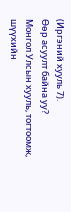(Иргэний хууль 7).
Өөр асуулт байна уу?
Монгол Улсын хууль, тогтоомж, шүүхийн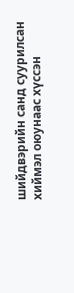шийдвэрийн санд суурилсан хиймэл оюунаас хүссэн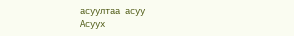асуултаа асуу
Асуух